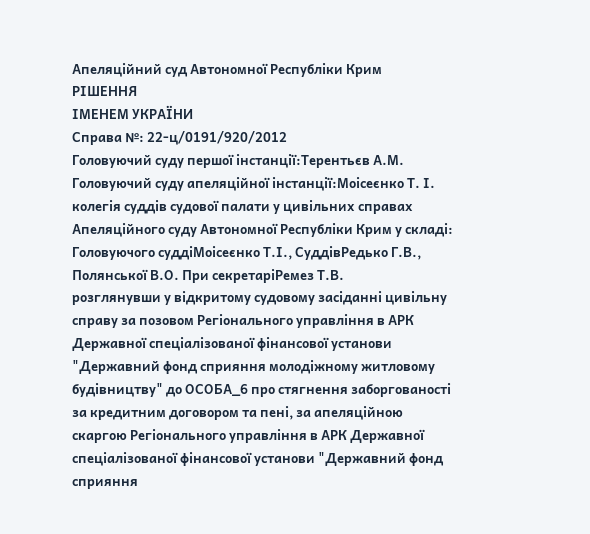Апеляційний суд Автономної Республіки Крим
РІШЕННЯ
ІМЕНЕМ УКРАЇНИ
Справа №: 22-ц/0191/920/2012
Головуючий суду першої інстанції:Терентьєв А.М.
Головуючий суду апеляційної інстанції:Моісеєнко Т. І.
колегія суддів судової палати у цивільних справах Апеляційного суду Автономної Республіки Крим у складі:
Головуючого суддіМоісеєнко Т.І., СуддівРедько Г.В., Полянської В.О. При секретаріРемез Т.В.
розглянувши у відкритому судовому засіданні цивільну справу за позовом Регіонального управління в АРК Державної спеціалізованої фінансової установи "Державний фонд сприяння молодіжному житловому будівництву" до ОСОБА_6 про стягнення заборгованості за кредитним договором та пені, за апеляційною скаргою Регіонального управління в АРК Державної спеціалізованої фінансової установи "Державний фонд сприяння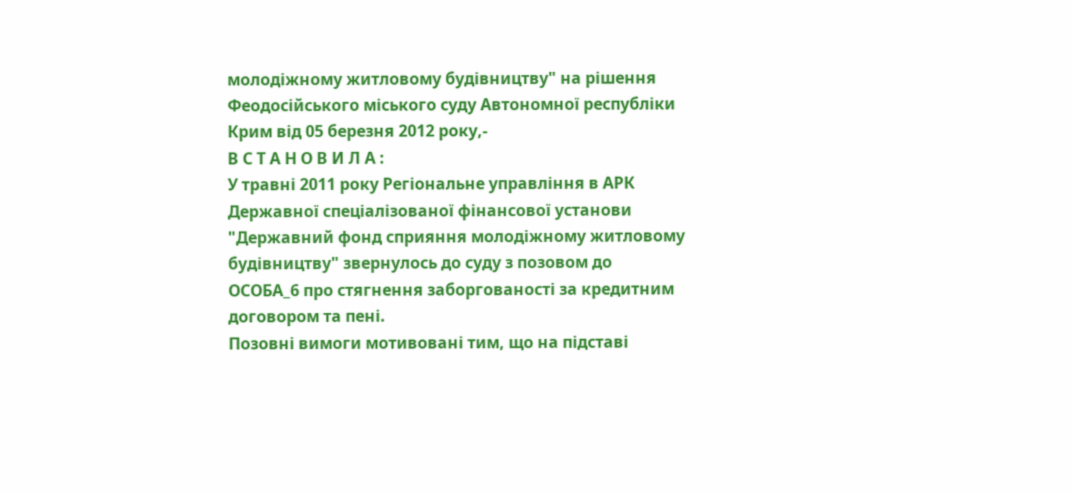молодіжному житловому будівництву" на рішення Феодосійського міського суду Автономної республіки Крим від 05 березня 2012 року,-
В С Т А Н О В И Л А :
У травні 2011 року Регіональне управління в АРК Державної спеціалізованої фінансової установи "Державний фонд сприяння молодіжному житловому будівництву" звернулось до суду з позовом до ОСОБА_6 про стягнення заборгованості за кредитним договором та пені.
Позовні вимоги мотивовані тим, що на підставі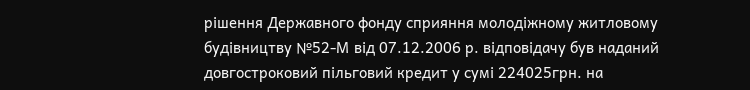рішення Державного фонду сприяння молодіжному житловому будівництву №52-М від 07.12.2006 р. відповідачу був наданий довгостроковий пільговий кредит у сумі 224025грн. на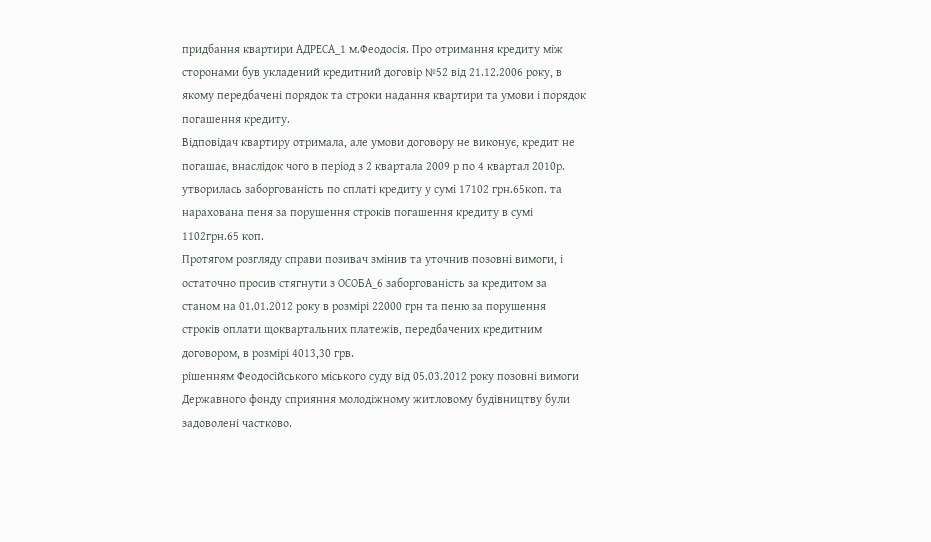придбання квартири АДРЕСА_1 м.Феодосія. Про отримання кредиту між сторонами був укладений кредитний договір №52 від 21.12.2006 року, в якому передбачені порядок та строки надання квартири та умови і порядок погашення кредиту.
Відповідач квартиру отримала, але умови договору не виконує, кредит не погашає, внаслідок чого в період з 2 квартала 2009 р по 4 квартал 2010р. утворилась заборгованість по сплаті кредиту у сумі 17102 грн.65коп. та нарахована пеня за порушення строків погашення кредиту в сумі 1102грн.65 коп.
Протягом розгляду справи позивач змінив та уточнив позовні вимоги, і остаточно просив стягнути з ОСОБА_6 заборгованість за кредитом за станом на 01.01.2012 року в розмірі 22000 грн та пеню за порушення строків оплати щоквартальних платежів, передбачених кредитним договором, в розмірі 4013,30 грв.
рішенням Феодосійського міського суду від 05.03.2012 року позовні вимоги Державного фонду сприяння молодіжному житловому будівництву були задоволені частково.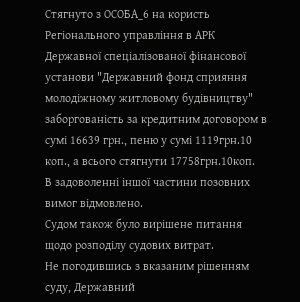Стягнуто з ОСОБА_6 на користь Регіонального управління в АРК Державної спеціалізованої фінансової установи "Державний фонд сприяння молодіжному житловому будівництву" заборгованість за кредитним договором в сумі 16639 грн., пеню у сумі 1119грн.10 коп., а всього стягнути 17758грн.10коп.
В задоволенні іншої частини позовних вимог відмовлено.
Судом також було вирішене питання щодо розподілу судових витрат.
Не погодившись з вказаним рішенням суду, Державний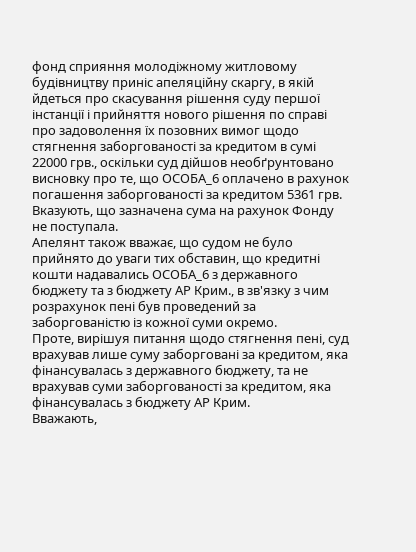фонд сприяння молодіжному житловому будівництву приніс апеляційну скаргу, в якій йдеться про скасування рішення суду першої інстанції і прийняття нового рішення по справі про задоволення їх позовних вимог щодо стягнення заборгованості за кредитом в сумі 22000 грв., оскільки суд дійшов необґрунтовано висновку про те, що ОСОБА_6 оплачено в рахунок погашення заборгованості за кредитом 5361 грв. Вказують, що зазначена сума на рахунок Фонду не поступала.
Апелянт також вважає, що судом не було прийнято до уваги тих обставин, що кредитні кошти надавались ОСОБА_6 з державного бюджету та з бюджету АР Крим., в зв'язку з чим розрахунок пені був проведений за заборгованістю із кожної суми окремо.
Проте, вирішуя питання щодо стягнення пені, суд врахував лише суму заборговані за кредитом, яка фінансувалась з державного бюджету, та не врахував суми заборгованості за кредитом, яка фінансувалась з бюджету АР Крим.
Вважають,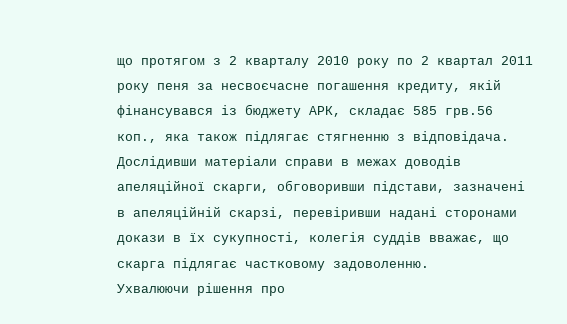що протягом з 2 кварталу 2010 року по 2 квартал 2011 року пеня за несвоєчасне погашення кредиту, якій фінансувався із бюджету АРК, складає 585 грв.56 коп., яка також підлягає стягненню з відповідача.
Дослідивши матеріали справи в межах доводів апеляційної скарги, обговоривши підстави, зазначені в апеляційній скарзі, перевіривши надані сторонами докази в їх сукупності, колегія суддів вважає, що скарга підлягає частковому задоволенню.
Ухвалюючи рішення про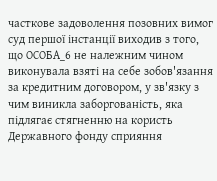часткове задоволення позовних вимог суд першої інстанції виходив з того, що ОСОБА_6 не належним чином виконувала взяті на себе зобов'язання за кредитним договором, у зв'язку з чим виникла заборгованість, яка підлягає стягненню на користь Державного фонду сприяння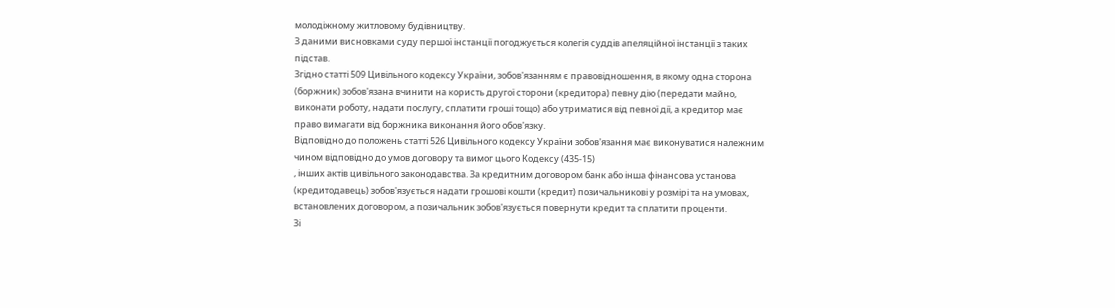молодіжному житловому будівництву.
З даними висновками суду першої інстанції погоджується колегія суддів апеляційної інстанції з таких підстав.
Згідно статті 509 Цивільного кодексу України, зобов'язанням є правовідношення, в якому одна сторона (боржник) зобов'язана вчинити на користь другої сторони (кредитора) певну дію (передати майно, виконати роботу, надати послугу, сплатити гроші тощо) або утриматися від певної дії, а кредитор має право вимагати від боржника виконання його обов'язку.
Відповідно до положень статті 526 Цивільного кодексу України зобов'язання має виконуватися належним чином відповідно до умов договору та вимог цього Кодексу (435-15)
, інших актів цивільного законодавства. За кредитним договором банк або інша фінансова установа (кредитодавець) зобов'язується надати грошові кошти (кредит) позичальникові у розмірі та на умовах, встановлених договором, а позичальник зобов'язується повернути кредит та сплатити проценти.
Зі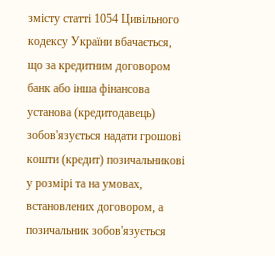змісту статті 1054 Цивільного кодексу України вбачається, що за кредитним договором банк або інша фінансова установа (кредитодавець) зобов'язується надати грошові кошти (кредит) позичальникові у розмірі та на умовах, встановлених договором, а позичальник зобов'язується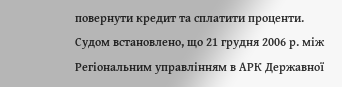повернути кредит та сплатити проценти.
Судом встановлено, що 21 грудня 2006 р. між Регіональним управлінням в АРК Державної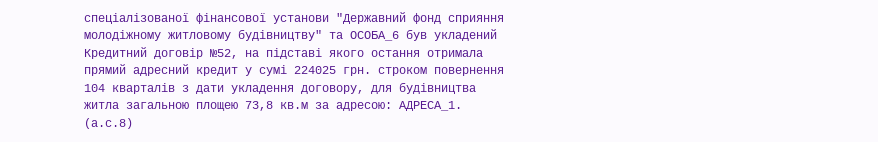спеціалізованої фінансової установи "Державний фонд сприяння молодіжному житловому будівництву" та ОСОБА_6 був укладений Кредитний договір №52, на підставі якого остання отримала прямий адресний кредит у сумі 224025 грн. строком повернення 104 кварталів з дати укладення договору, для будівництва житла загальною площею 73,8 кв.м за адресою: АДРЕСА_1. (а.с.8)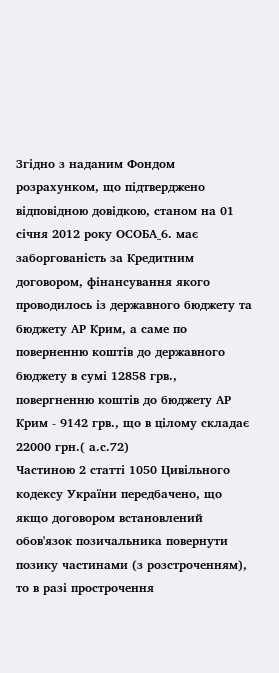Згідно з наданим Фондом розрахунком, що підтверджено відповідною довідкою, станом на 01 січня 2012 року ОСОБА_6. має заборгованість за Кредитним договором, фінансування якого проводилось із державного бюджету та бюджету АР Крим, а саме по поверненню коштів до державного бюджету в сумі 12858 грв., повергненню коштів до бюджету АР Крим - 9142 грв., що в цілому складає 22000 грн.( а.с.72)
Частиною 2 статті 1050 Цивільного кодексу України передбачено, що якщо договором встановлений обов'язок позичальника повернути позику частинами (з розстроченням), то в разі прострочення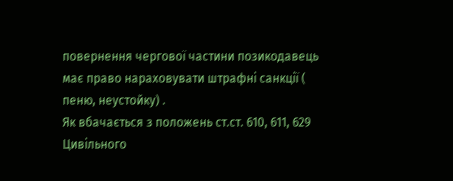повернення чергової частини позикодавець має право нараховувати штрафні санкції ( пеню, неустойку) .
Як вбачається з положень ст.ст. 610, 611, 629 Цивільного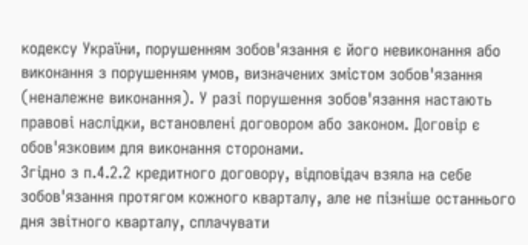кодексу України, порушенням зобов'язання є його невиконання або виконання з порушенням умов, визначених змістом зобов'язання (неналежне виконання). У разі порушення зобов'язання настають правові наслідки, встановлені договором або законом. Договір є обов'язковим для виконання сторонами.
Згідно з п.4.2.2 кредитного договору, відповідач взяла на себе зобов'язання протягом кожного кварталу, але не пізніше останнього дня звітного кварталу, сплачувати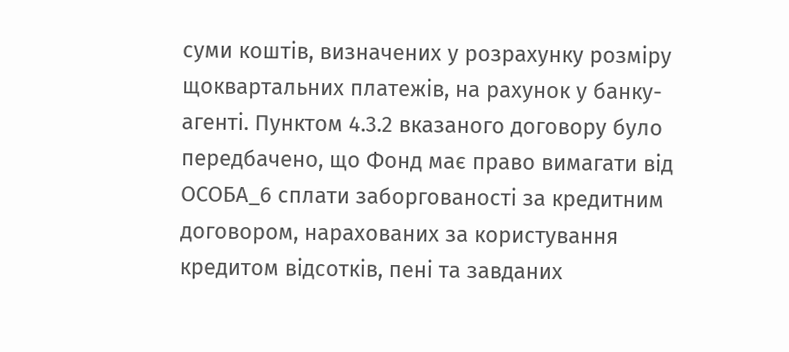суми коштів, визначених у розрахунку розміру щоквартальних платежів, на рахунок у банку-агенті. Пунктом 4.3.2 вказаного договору було передбачено, що Фонд має право вимагати від ОСОБА_6 сплати заборгованості за кредитним договором, нарахованих за користування кредитом відсотків, пені та завданих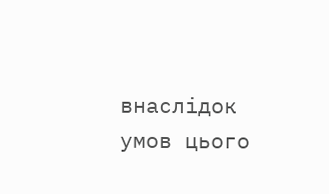внаслідок умов цього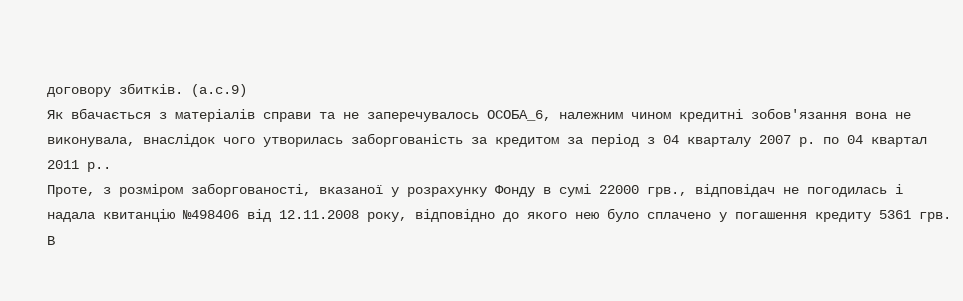договору збитків. (а.с.9)
Як вбачається з матеріалів справи та не заперечувалось ОСОБА_6, належним чином кредитні зобов'язання вона не виконувала, внаслідок чого утворилась заборгованість за кредитом за період з 04 кварталу 2007 р. по 04 квартал 2011 р..
Проте, з розміром заборгованості, вказаної у розрахунку Фонду в сумі 22000 грв., відповідач не погодилась і надала квитанцію №498406 від 12.11.2008 року, відповідно до якого нею було сплачено у погашення кредиту 5361 грв. В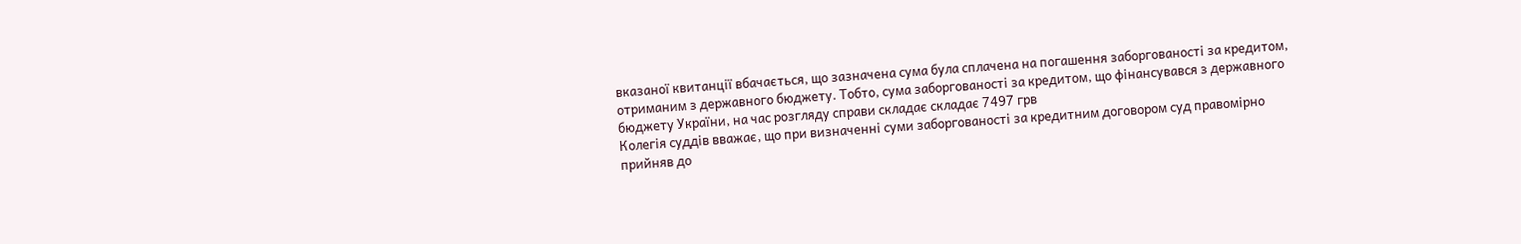вказаної квитанції вбачається, що зазначена сума була сплачена на погашення заборгованості за кредитом, отриманим з державного бюджету. Тобто, сума заборгованості за кредитом, що фінансувався з державного бюджету України, на час розгляду справи складає складає 7497 грв
Колегія суддів вважає, що при визначенні суми заборгованості за кредитним договором суд правомірно прийняв до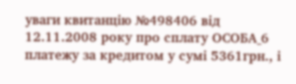уваги квитанцію №498406 від 12.11.2008 року про сплату ОСОБА_6 платежу за кредитом у сумі 5361грн., і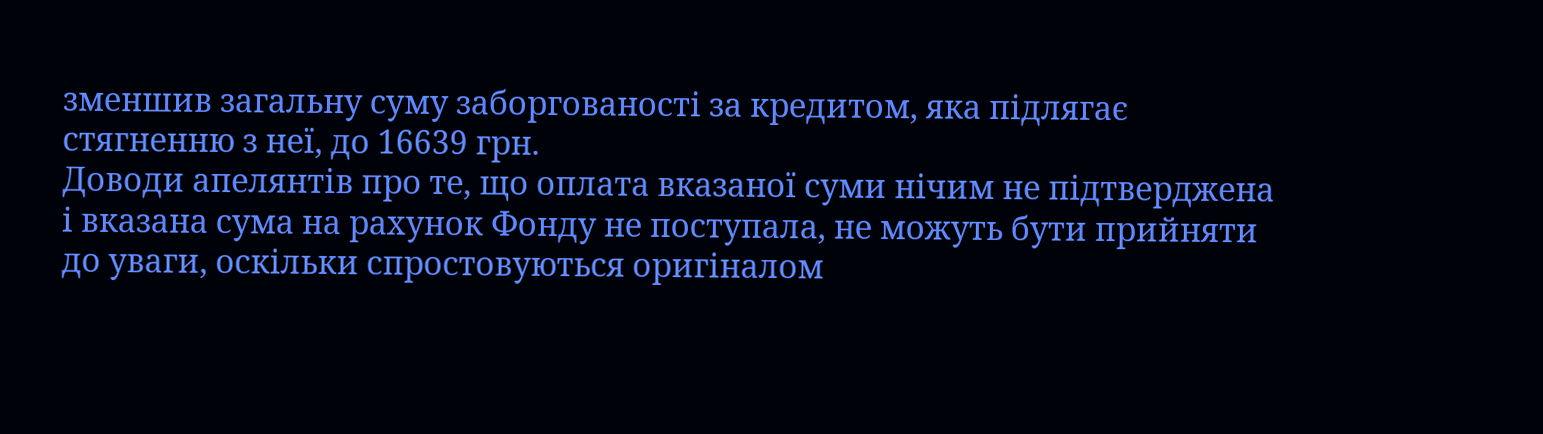зменшив загальну суму заборгованості за кредитом, яка підлягає стягненню з неї, до 16639 грн.
Доводи апелянтів про те, що оплата вказаної суми нічим не підтверджена і вказана сума на рахунок Фонду не поступала, не можуть бути прийняти до уваги, оскільки спростовуються оригіналом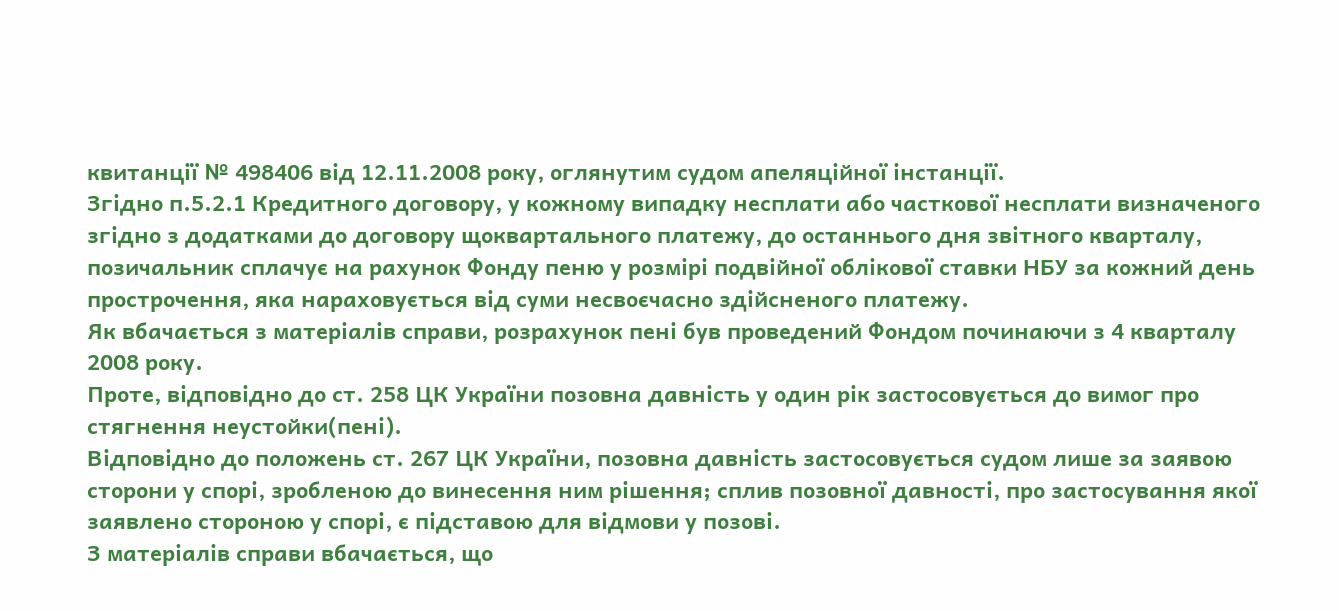квитанції № 498406 від 12.11.2008 року, оглянутим судом апеляційної інстанції.
Згідно п.5.2.1 Кредитного договору, у кожному випадку несплати або часткової несплати визначеного згідно з додатками до договору щоквартального платежу, до останнього дня звітного кварталу, позичальник сплачує на рахунок Фонду пеню у розмірі подвійної облікової ставки НБУ за кожний день прострочення, яка нараховується від суми несвоєчасно здійсненого платежу.
Як вбачається з матеріалів справи, розрахунок пені був проведений Фондом починаючи з 4 кварталу 2008 року.
Проте, відповідно до ст. 258 ЦК України позовна давність у один рік застосовується до вимог про стягнення неустойки(пені).
Відповідно до положень ст. 267 ЦК України, позовна давність застосовується судом лише за заявою сторони у спорі, зробленою до винесення ним рішення; сплив позовної давності, про застосування якої заявлено стороною у спорі, є підставою для відмови у позові.
З матеріалів справи вбачається, що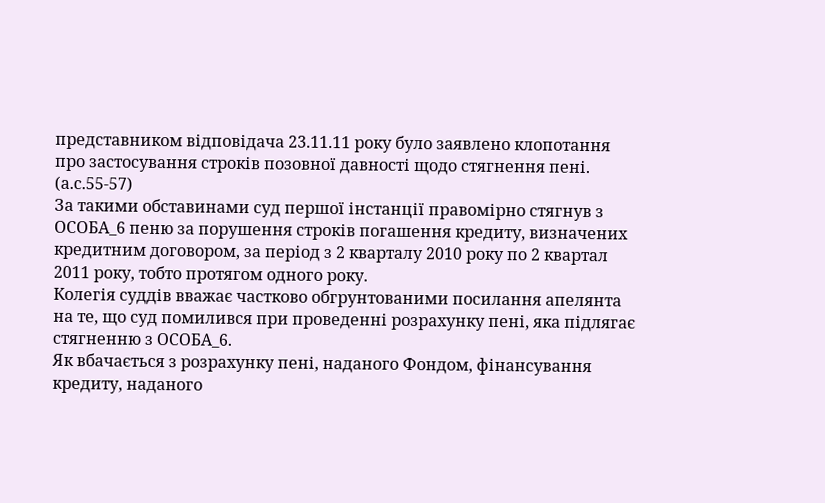представником відповідача 23.11.11 року було заявлено клопотання про застосування строків позовної давності щодо стягнення пені. (а.с.55-57)
За такими обставинами суд першої інстанції правомірно стягнув з ОСОБА_6 пеню за порушення строків погашення кредиту, визначених кредитним договором, за період з 2 кварталу 2010 року по 2 квартал 2011 року, тобто протягом одного року.
Колегія суддів вважає частково обгрунтованими посилання апелянта на те, що суд помилився при проведенні розрахунку пені, яка підлягає стягненню з ОСОБА_6.
Як вбачається з розрахунку пені, наданого Фондом, фінансування кредиту, наданого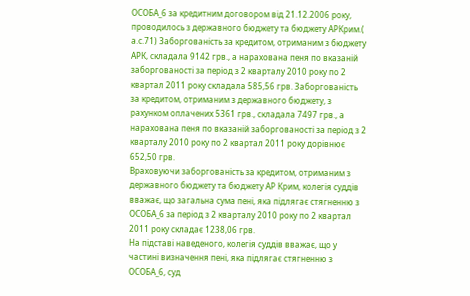ОСОБА_6 за кредитним договором від 21.12.2006 року, проводилось з державного бюджету та бюджету АРКрим.( а.с.71) Заборгованість за кредитом, отриманим з бюджету АРК, складала 9142 грв., а нарахована пеня по вказаній заборгованості за період з 2 кварталу 2010 року по 2 квартал 2011 року складала 585,56 грв. Заборгованість за кредитом, отриманим з державного бюджету, з рахунком оплачених 5361 грв., складала 7497 грв., а нарахована пеня по вказаній заборгованості за період з 2 кварталу 2010 року по 2 квартал 2011 року дорівнює 652,50 грв.
Враховуючи заборгованість за кредитом, отриманим з державного бюджету та бюджету АР Крим, колегія суддів вважає, що загальна сума пені, яка підлягає стягненню з ОСОБА_6 за період з 2 кварталу 2010 року по 2 квартал 2011 року складає 1238,06 грв.
На підставі наведеного, колегія суддів вважає, що у частині визначення пені, яка підлягає стягненню з ОСОБА_6, суд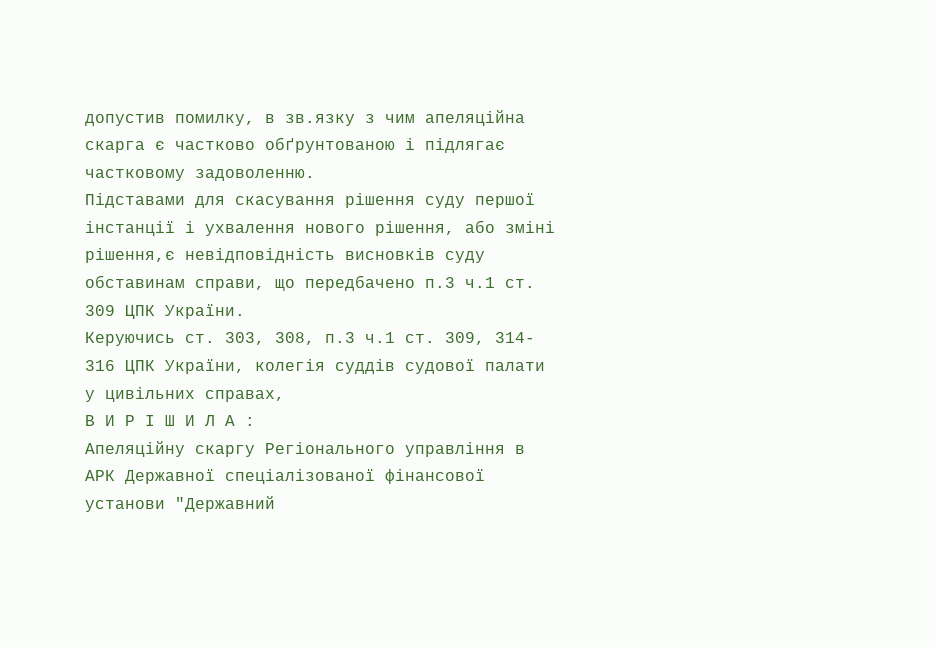допустив помилку, в зв.язку з чим апеляційна скарга є частково обґрунтованою і підлягає частковому задоволенню.
Підставами для скасування рішення суду першої інстанції і ухвалення нового рішення, або зміні рішення,є невідповідність висновків суду обставинам справи, що передбачено п.3 ч.1 ст. 309 ЦПК України.
Керуючись ст. 303, 308, п.3 ч.1 ст. 309, 314- 316 ЦПК України, колегія суддів судової палати у цивільних справах,
В И Р І Ш И Л А :
Апеляційну скаргу Регіонального управління в АРК Державної спеціалізованої фінансової установи "Державний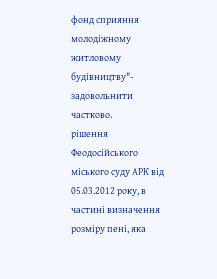фонд сприяння молодіжному житловому будівництву"- задовольнити частково.
рішення Феодосійського міського суду АРК від 05.03.2012 року, в частині визначення розміру пені, яка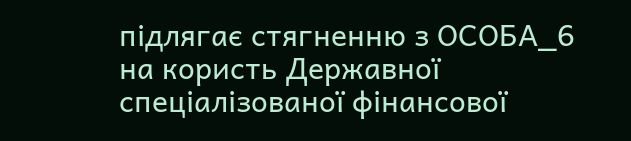підлягає стягненню з ОСОБА_6 на користь Державної спеціалізованої фінансової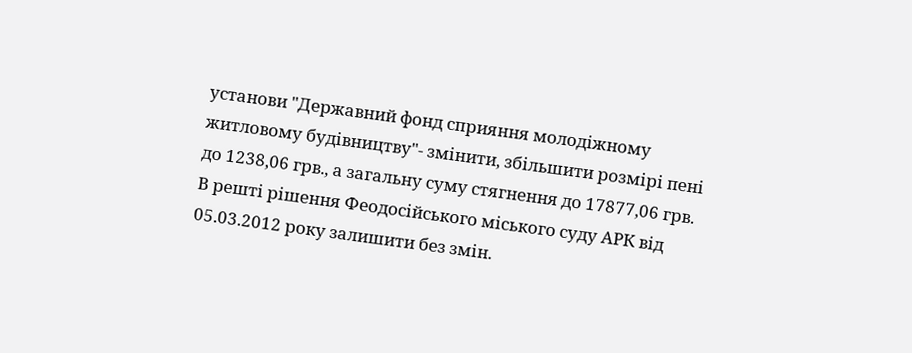установи "Державний фонд сприяння молодіжному житловому будівництву"- змінити, збільшити розмірі пені до 1238,06 грв., а загальну суму стягнення до 17877,06 грв.
В решті рішення Феодосійського міського суду АРК від 05.03.2012 року залишити без змін.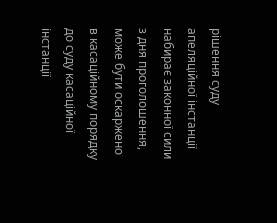рішення суду апеляційної інстанції набирає законної сили з дня проголошення, може бути оскаржено в касаційному порядку до суду касаційної інстанції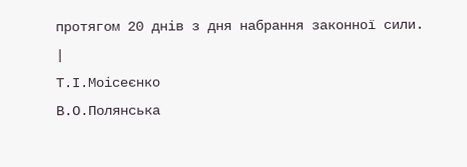протягом 20 днів з дня набрання законної сили.
|
Т.І.Моісеєнко
В.О.Полянська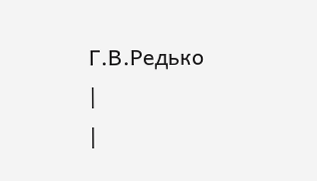Г.В.Редько
|
|